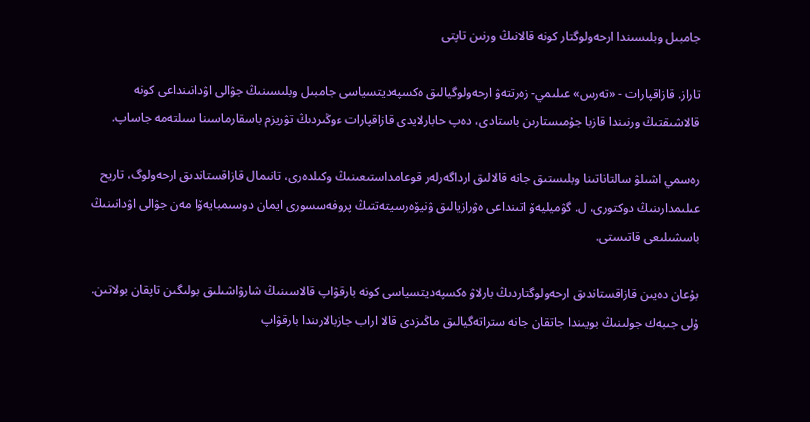جامبىل وبلىسىندا ارحەولوگتار كونە قالانىڭ ورنىن تاپتى

تاراز. قازاقپارات - «تەرس» عىلىمي- زەرتتەۋ ارحەولوگيالىق ەكسپەديتسياسى جامبىل وبلىسىنىڭ جۋالى اۋدانىنداعى كونە قالاشىقتىڭ ورنىندا قازبا جۇمىستارىن باستادى، دەپ حابارلايدى قازاقپارات ءوڭىردىڭ تۋريزم باسقارماسىنا سىلتەمە جاساپ.

رەسمي اشىلۋ سالتاناتىنا وبلىستىق جانە قالالىق ارداگەرلەر قوعامداستىعىنىڭ وكىلدەرى، تانىمال قازاقستاندىق ارحەولوگ، تاريح عىلىمدارىنىڭ دوكتورى، ل. گۋميليەۆ اتىنداعى ەۋرازيالىق ۋنيۆەرسيتەتتىڭ پروفەسسورى ايمان دوسىمبايەۆا مەن جۋالى اۋدانىنىڭ باسشىلىعى قاتىستى.

بۇعان دەيىن قازاقستاندىق ارحەولوگتاردىڭ بارلاۋ ەكسپەديتسياسى كونە بارقۋاپ قالاسىنىڭ شارۋاشىلىق بولىگىن تاپقان بولاتىن. ۇلى جىبەك جولىنىڭ بويىندا جاتقان جانە ستراتەگيالىق ماڭىزدى قالا اراب جازبالارىندا بارقۋاپ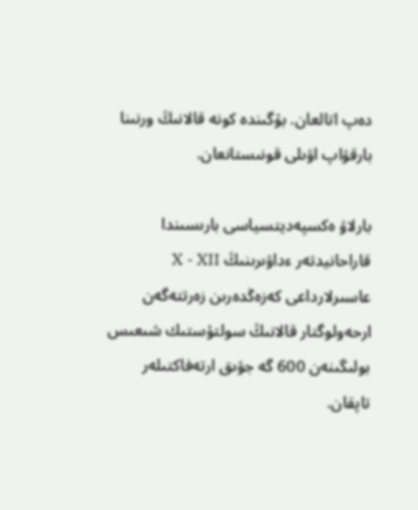دەپ اتالعان. بۇگىندە كونە قالانىڭ ورنىنا بارقۋاپ اۋىلى قونىستانعان.

بارلاۋ ەكسپەديتسياسى بارىسىندا قاراحانيدتەر ءداۋىرىنىڭ X - XII عاسىرلارداعى كەزەڭدەرىن زەرتتەگەن ارحەولوگتار قالانىڭ سولتۇستىك شىعىس بولىگىنەن 600 گە جۋىق ارتەفاكتىلەر تاپقان.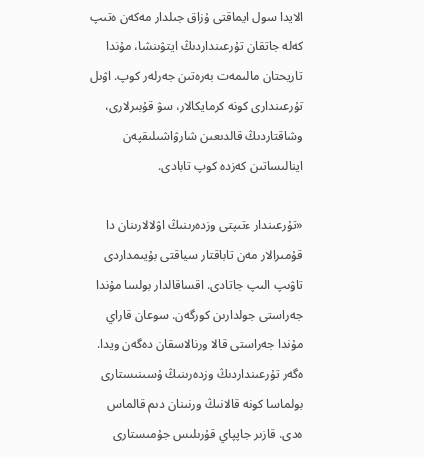الايدا سول ايماقتى ۇزاق جىلدار مەكەن ەتىپ كەلە جاتقان تۇرعىنداردىڭ ايتۋىنشا، مۇندا تاريحتان مالىمەت بەرەتىن جەرلەر كوپ. اۋىل تۇرعىندارى كونە كرمايكالار، سۋ قۇبىرلارى، وشاقتاردىڭ قالدىعىن شارۋاشىلىقپەن اينالىساتىن كەزدە كوپ تابادى.

«تۇرعىندار ءتىپتى وزدەرىنىڭ اۋلالارىنان دا قۇمىرالار مەن تاباقتار سياقتى بۇيىمداردى تاۋىپ الىپ جاتادى. اقساقالدار بولسا مۇندا جەراستى جولدارىن كورگەن. سوعان قاراي مۇندا جەراستى قالا ورنالاسقان دەگەن ويدا. ەگەر تۇرعىنداردىڭ وزدەرىنىڭ ۇسىنىستارى بولماسا كونە قالانىڭ ورنىنان دىم قالماس ەدى. قازىر جاپپاي قۇرىلىس جۇمىستارى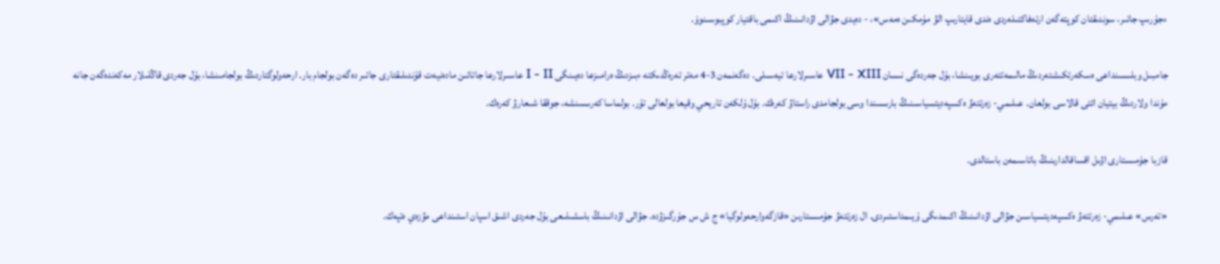ءجۇرىپ جاتىر، سوندىقتان كوپتەگەن ارتەفاكتىلەردى ەندى قايتارىپ الۋ مۇمكىن ەمەس»، - دەيدى جۋالى اۋدانىنىڭ اكىمى باقتيار كوپبوسىنوۆ.

جامبىل وبلىسىنداعى ەسكەرتكىشتەردىڭ مالىمەتتەرى بويىنشا، بۇل جەردەگى نىسان VII - XIII عاسىرلارعا تيەسىلى. دەگەنمەن 3-4 مەتر تەرەڭدىكتە ءبىزدىڭ ەرامىزعا دەيىنگى I - II عاسىرلارعا جاتاتىن مادەنيەت قۇندىلىقتارى جاتىر دەگەن بولجام بار. ارحەولوگتاردىڭ بولجامىنشا، بۇل جەردى قاڭلىلار مەكەندەگەن جانە مۇندا ولاردىڭ بيتيان اتتى قالاسى بولعان. عىلىمي- زەرتتەۋ ەكسپەديتسياسىنىڭ بارىسىندا وسى بولجامدى راستاۋ كەرەك. بۇل ۇلكەن تاريحي وقيعا بولعالى تۇر. بولماسا كەرىسىنشە، جوققا شىعارۋ كەرەك.

قازبا جۇمىستارى اۋىل اقساقالدارىنىڭ باتاسىمەن باستالدى.

«تەرس» عىلىمي- زەرتتەۋ ەكسپەديتسياسىن جۋالى اۋدانىنىڭ اكىمدىگى ۇيىمداستىردى. ال زەرتتەۋ جۇمىستارىن «قازگەوارحەولوگيا» ج ش س جۇرگىزۋدە. جۋالى اۋدانىنىڭ باسشىلىعى بۇل جەردى اشىق اسپان استىنداعى مۋزەي ەتپەك.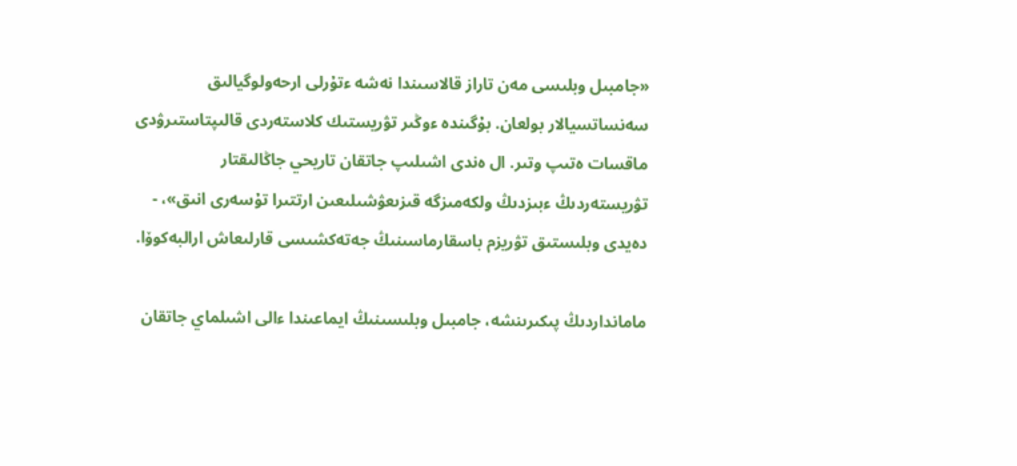«جامبىل وبلىسى مەن تاراز قالاسىندا نەشە ءتۇرلى ارحەولوگيالىق سەنساتسيالار بولعان. بۇگىندە ءوڭىر تۋريستىك كلاستەردى قالىپتاستىرۋدى ماقسات ەتىپ وتىر. ال ەندى اشىلىپ جاتقان تاريحي جاڭالىقتار تۋريستەردىڭ ءبىزدىڭ ولكەمىزگە قىزىعۋشىلىعىن ارتتىرا تۇسەرى انىق»، - دەيدى وبلىستىق تۋريزم باسقارماسىنىڭ جەتەكشىسى قارلىعاش ارالبەكوۆا.

مامانداردىڭ پىكىرىنشە، جامبىل وبلىسىنىڭ ايماعىندا ءالى اشىلماي جاتقان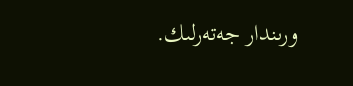ورىندار جەتەرلىك.